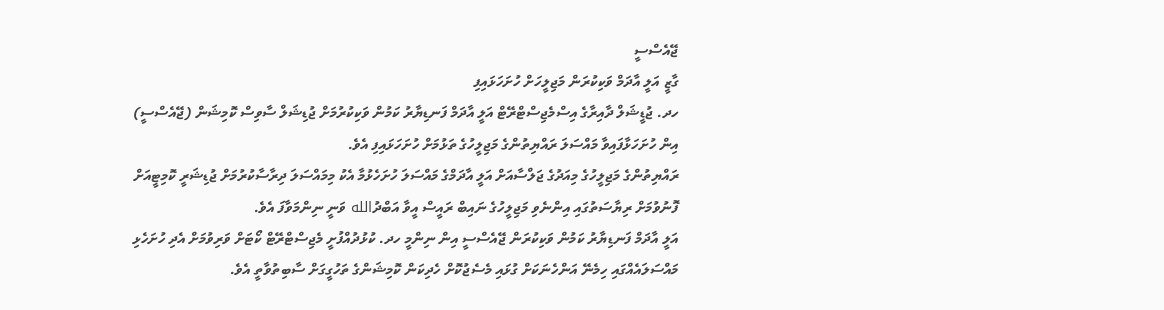ޖޭއެސްސީ
ގާޒީ އަލީ އާދަމް ވަކިކުރަން މަޖިލީހަށް ހުށަހަޅައިފި
ހދ. ޖުޑީޝަލް ދާއިރާގެ އިސްމެޖިސްޓްރޭޓް އަލީ އާދަމް ފަނޑިޔާރު ކަމުން ވަކިކުރުމަށް ޖުޑިޝަލް ސާވިސް ކޮމިޝަން (ޖޭއެސްސީ) އިން ހުށަހަޅާފައިވާ މައްސަލަ ރައްޔިތުންގެ މަޖިލީހުގެ ތަޅުމަށް ހުށަހަޅައިފި އެވެ.
ރައްޔިތުންގެ މަޖިލީހުގެ މިއަދުގެ ޖަލްސާއަށް އަލީ އާދަމްގެ މައްސަލަ ހުށަހެޅުމާ އެކު މިމައްސަލަ ދިރާސާކުރުމަށް ޖުޑިޝަރީ ކޮމިޓީއަށް ފޮނުވުމަށް ރިޔާސަތުގައި އިންނެވި މަޖިލީހުގެ ނައިބް ރައީސް އީވާ އަބްދުالله ވަނީ ނިންމަވާފަ އެވެ.
އަލީ އާދަމް ފަނޑިޔާރު ކަމުން ވަކިކުރަން ޖޭއެސްސީ އިން ނިންމީ ހދ. ކުޅުދުއްފުށީ މެޖިސްޓްރޭޓް ކޯޓަށް ވަރިވުމަށް އެދި ހުށަހެޅި މައްސަލައެއްގައި ހިމެނޭ އަންހެނަކަށް ގުޅައި މެސެޖުކޮށް ހެދިކަން ކޮމިޝަންގެ ތަހުގީގަށް ސާބިތުވާތީ އެވެ.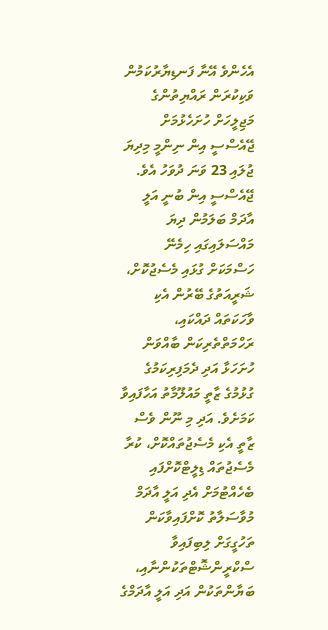އެހެންވެ އޭނާ ފަނޑިޔާރުކަމުން ވަކިކުރަން ރައްޔިތުންގެ މަޖިލީހަށް ހުށަހެޅުމަށް ޖޭއެސްސީ އިން ނިންމީ މިދިޔަ ޖުލައި 23 ވަނަ ދުވަހު އެވެ.
ޖޭއެސްސީ އިން ބުނީ އަލީ އާދަމް ބަލަމުން ދިޔަ މައްސަލައިގައި ހިމެނޭ ހަސްމަކަށް ގުޅައި މެސެޖުކޮށް، ޝަރީއަތުގެ ބޭރުން އެކި ވާހަކަތައް ދައްކައި، ރަހްމަތްތެރިކަން ބާއްވަން ހުށަހަޅާ އަދި ދެމަފިރިކަމުގެ ގުޅުމުގެ ޒާތީ މައުލޫމާތު އަހާފައިވާ ކަމަށެވެ. އަދި މި ނޫން ވެސް ޒާތީ އެކި މެސެޖުތައްކޮށް، ކުރާ މެސެޖުތައް ޑިލީޓްކޮށްފައި ބެހެއްޓުމަށް އެދި އަލީ އާދަމް މުވާސަލާތު ކޮށްފައިވާކަން ތަހުގީގަށް ލިބިފައިވާ ސްކްރީންޝޮޓްތަކުންނާއި، ބަޔާންތަކުން އަދި އަލީ އާދަމްގެ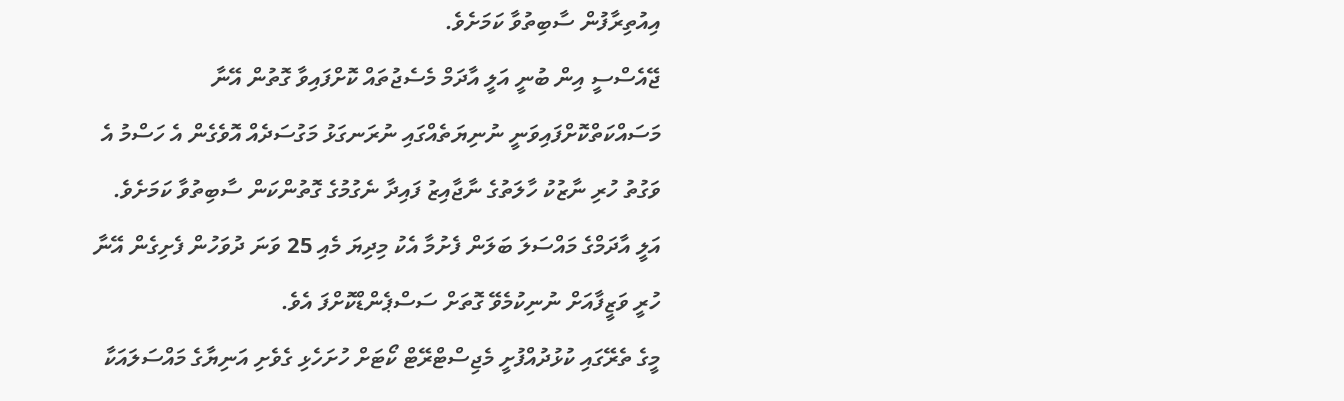އިއުތިރާފުން ސާބިތުވާ ކަމަށެވެ.
ޖޭއެސްސީ އިން ބުނީ އަލީ އާދަމް މެސެޖުތައް ކޮށްފައިވާ ގޮތުން އޭނާ މަސައްކަތްކޮށްފައިވަނީ ނުނިޔަތެއްގައި ނުރަނގަޅު މަގުސަދެއް އޮވެގެން އެ ހަސްމު އެ ވަގުތު ހުރި ނާޒުކު ހާލަތުގެ ނާޖާއިޒު ފައިދާ ނެގުމުގެ ގޮތުންކަން ސާބިތުވާ ކަމަށެވެ.
އަލީ އާދަމްގެ މައްސަލަ ބަލަން ފެށުމާ އެކު މިދިޔަ މެއި 25 ވަނަ ދުވަހުން ފެށިގެން އޭނާ ހުރީ ވަޒީފާއަށް ނުނިކުމެވޭ ގޮތަށް ސަސްޕެންޑްކޮށްފަ އެވެ.
މީގެ ތެރޭގައި ކުޅުދުއްފުށީ މެޖިސްޓްރޭޓް ކޯޓަށް ހުށަހެޅި ގެވެށި އަނިޔާގެ މައްސަލައަކާ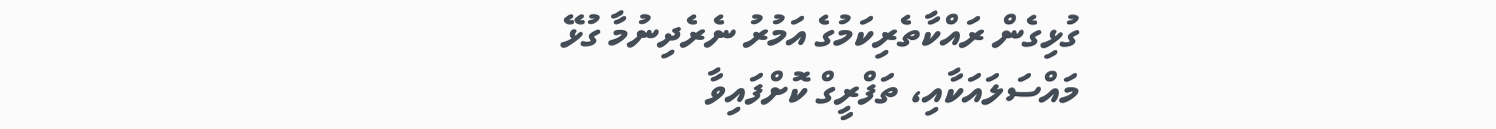ގުޅިގެން ރައްކާތެރިކަމުގެ އަމުރު ނެރެދިނުމާ ގުޅޭ މައްސަލައަކާއި، ތަފްރީގް ކޮށްފައިވާ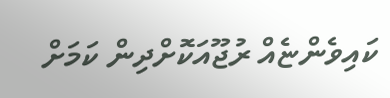ކައިވެންޏެއް ރުޖޫއަކޮށްދިން ކަމަށް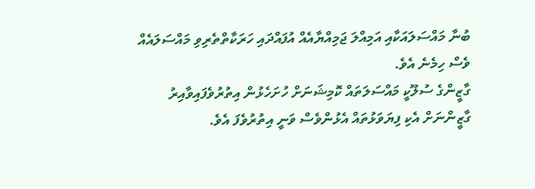ބުނާ މައްސަލައަކާއި އަމިއްލަ ޖަމިއްޔާއެއް އުފައްދައި ހަރަކާތްތެރިވި މައްސަލައެއް ވެސް ހިމެނެ އެވެ.
ގާޒީންގެ ސުލޫކީ މައްސަލަތައް ކޮމިޝަނަށް ހުށަހެޅުން އިތުރުވެފައިވާއިރު ގާޒީންނަށް އެކި ފިޔަވަޅުތައް އެޅުންވެސް ވަނީ އިތުރުވެފަ އެވެ.